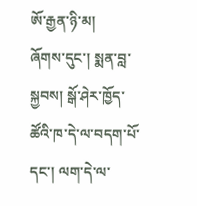ཨོ་རྒྱན་ཉི་མ།
ཞོགས་དུང་། སྨན་བླ་སྐྱབས། སྒོ་ཤེར་ཁྱོད་ཚོའི་ཁ་དེ་ལ་བདག་པོ་དང་། ལག་དེ་ལ་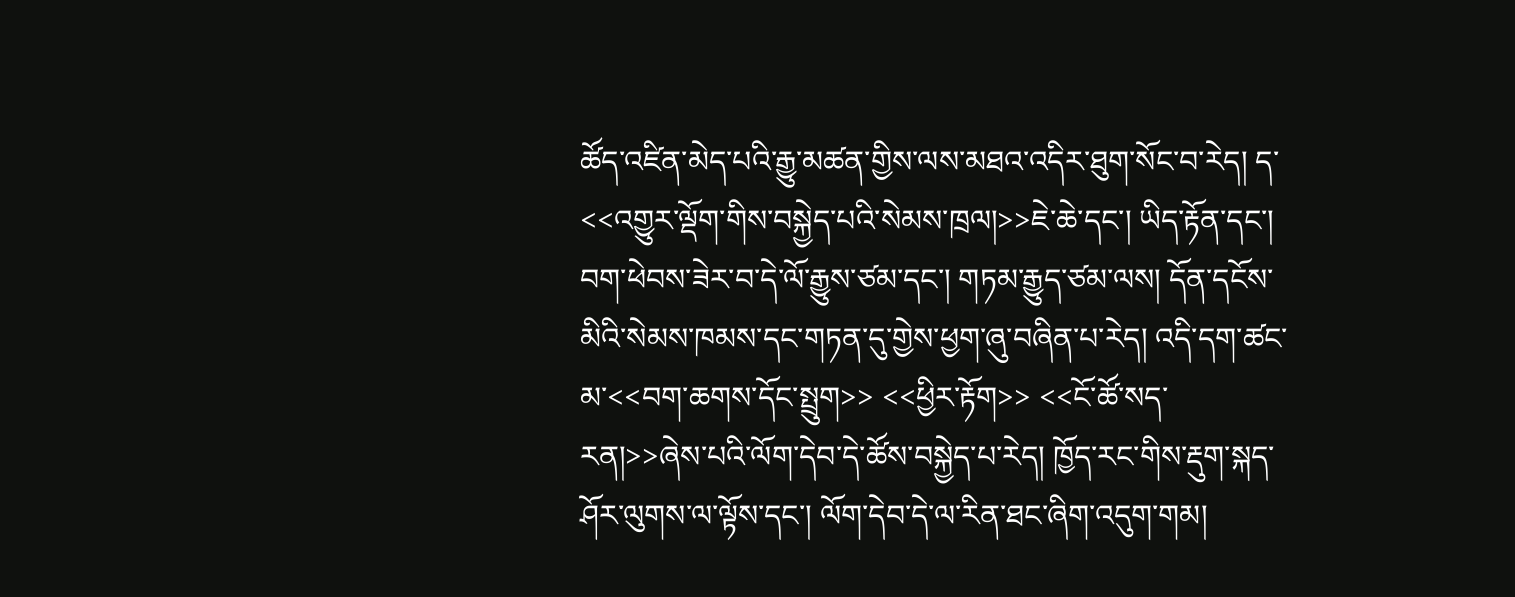ཚོད་འཛིན་མེད་པའི་རྒྱུ་མཚན་གྱིས་ལས་མཐའ་འདིར་ཐུག་སོང་བ་རེད། ད་<<འགྱུར་ལྡོག་གིས་བསྐྱེད་པའི་སེམས་ཁྲལ།>>ཇེ་ཆེ་དང་། ཡིད་རྟོན་དང་། བག་ཕེབས་ཟེར་བ་དེ་ལོ་རྒྱུས་ཙམ་དང་། གཏམ་རྒྱུད་ཙམ་ལས། དོན་དངོས་མིའི་སེམས་ཁམས་དང་གཏན་དུ་གྱེས་ཕྱག་ཞུ་བཞིན་པ་རེད། འདི་དག་ཚང་མ་<<བག་ཆགས་དོང་སྤྲུག>> <<ཕྱིར་རྟོག>> <<ངོ་ཚོ་སད་རན།>>ཞེས་པའི་ལོག་དེབ་དེ་ཚོས་བསྐྱེད་པ་རེད། ཁྱོད་རང་གིས་རྡུག་སྐད་ཤོར་ལུགས་ལ་ལྟོས་དང་། ལོག་དེབ་དེ་ལ་རིན་ཐང་ཞིག་འདུག་གམ།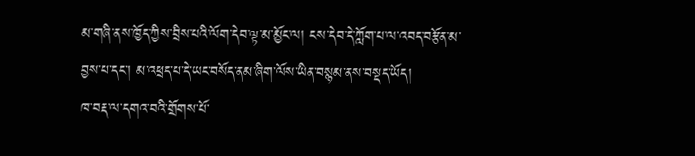མ་གཞི་ནས་ཁྱོད་ཀྱིས་བྲིས་པའི་ལོག་དེབ་ལྟ་མ་མྱོང་ལ། ངས་དེབ་དེ་ཀློག་པ་ལ་འབད་བརྩོན་མ་བྱས་པ་དང་། མ་འཕྲད་པ་དེ་ཡང་བསོད་ནམ་ཞིག་ལོས་ཡིན་བསྙམ་ནས་བསྡད་ཡོད།
ཁ་བརྡ་ལ་དགའ་བའི་གྲོགས་པོ་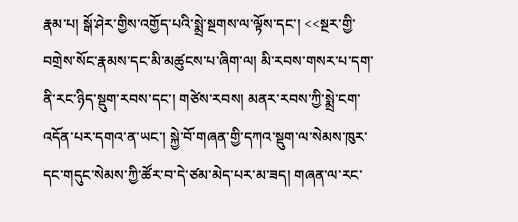རྣམ་པ། སྒོ་ཤེར་གྱིས་འགྱོད་པའི་སྨྲེ་སྔགས་ལ་ལྟོས་དང་། <<སྔར་གྱི་བགྲེས་སོང་རྣམས་དང་མི་མཚུངས་པ་ཞིག་ལ། མི་རབས་གསར་པ་དག་ནི་རང་ཉིད་སྡུག་རབས་དང་། གཙེས་རབས། མནར་རབས་ཀྱི་སྨྲེ་ངག་འདོན་པར་དགའ་ན་ཡང་། སྐྱེ་བོ་གཞན་གྱི་དཀའ་སྡུག་ལ་སེམས་ཁུར་དང་གདུང་སེམས་ཀྱི་ཚོར་བ་དེ་ཙམ་མེད་པར་མ་ཟད། གཞན་ལ་རང་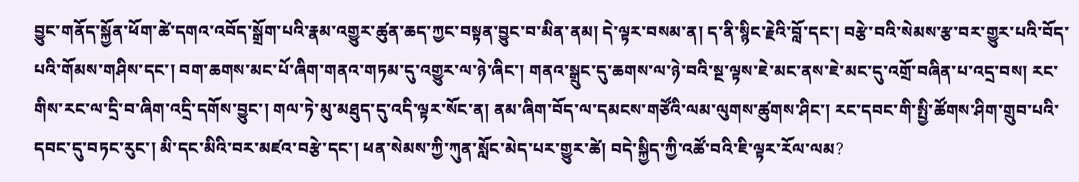བྱུང་གནོད་སྐྱོན་ཕོག་ཚེ་དགའ་འབོད་སྒྲོག་པའི་རྣམ་འགྱུར་ཚུན་ཆད་ཀྱང་བསྟན་བྱུང་བ་མིན་ནམ། དེ་ལྟར་བསམ་ན། ད་ནི་སྙིང་རྗེའི་བློ་དང་། བརྩེ་བའི་སེམས་རྩ་བར་གྱུར་པའི་བོད་པའི་གོམས་གཤིས་དང་། བག་ཆགས་མང་པོ་ཞིག་གནའ་གཏམ་དུ་འགྱུར་ལ་ཉེ་ཞིང་། གནའ་སྒྲུང་དུ་ཆགས་ལ་ཉེ་བའི་སྔ་ལྟས་ཇེ་མང་ནས་ཇེ་མང་དུ་འགྲོ་བཞིན་པ་འདྲ་བས། རང་གིས་རང་ལ་དྲི་བ་ཞིག་འདྲི་དགོས་བྱུང་། གལ་ཏེ་མུ་མཐུད་དུ་འདི་ལྟར་སོང་ན། ནམ་ཞིག་བོད་ལ་དམངས་གཙོའི་ལམ་ལུགས་ཚུགས་ཤིང་། རང་དབང་གི་སྤྱི་ཚོགས་ཤིག་གྲུབ་པའི་དབང་དུ་བཏང་རུང་། མི་དང་མིའི་བར་མཛའ་བརྩེ་དང་། ཕན་སེམས་ཀྱི་ཀུན་སློང་མེད་པར་གྱུར་ཚེ། བདེ་སྐྱིད་ཀྱི་འཚོ་བའི་ཇི་ལྟར་རོལ་ལམ?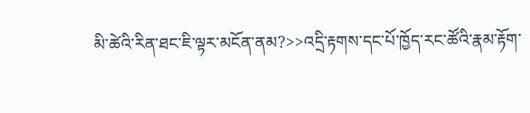མི་ཚེའི་རིན་ཐང་ཇི་ལྟར་མངོན་ནམ?>>འདྲི་རྟགས་དང་པོ་ཁྱོད་རང་ཚོའི་རྣམ་རྟོག་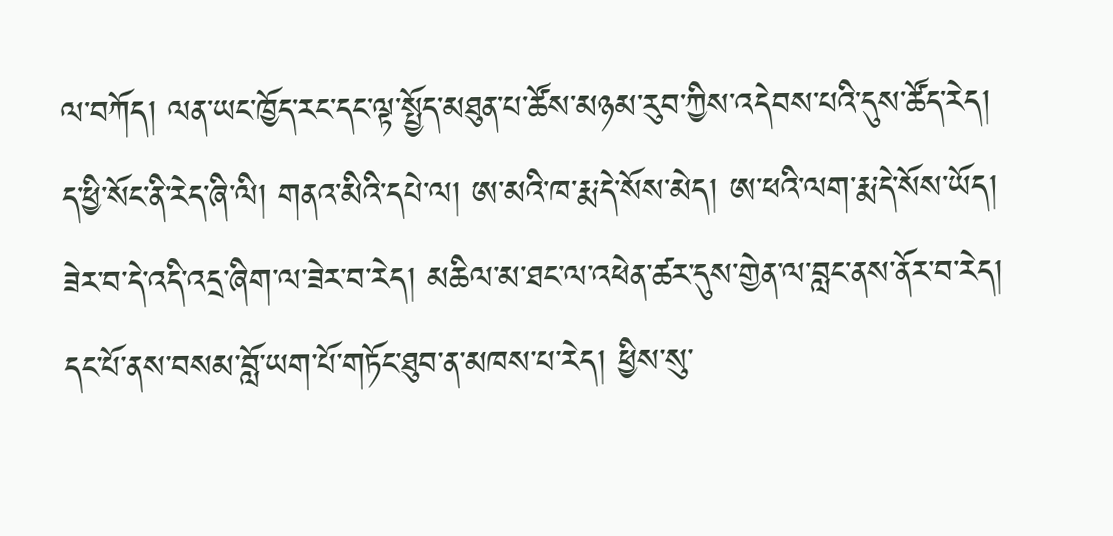ལ་བཀོད། ལན་ཡང་ཁྱོད་རང་དང་ལྟ་སྤྱོད་མཐུན་པ་ཚོས་མཉམ་རུབ་ཀྱིས་འདེབས་པའི་དུས་ཚོད་རེད།
ད་ཕྱི་སོང་ནི་རེད་ཞི་ལི། གནའ་མིའི་དཔེ་ལ། ཨ་མའི་ཁ་རྨ་དེ་སོས་མེད། ཨ་ཕའི་ལག་རྨ་དེ་སོས་ཡོད། ཟེར་བ་དེ་འདི་འདྲ་ཞིག་ལ་ཟེར་བ་རེད། མཆིལ་མ་ཐང་ལ་འཕེན་ཚར་དུས་གྱེན་ལ་བླང་ནས་ནོར་བ་རེད། དང་པོ་ནས་བསམ་བློ་ཡག་པོ་གཏོང་ཐུབ་ན་མཁས་པ་རེད། ཕྱིས་སུ་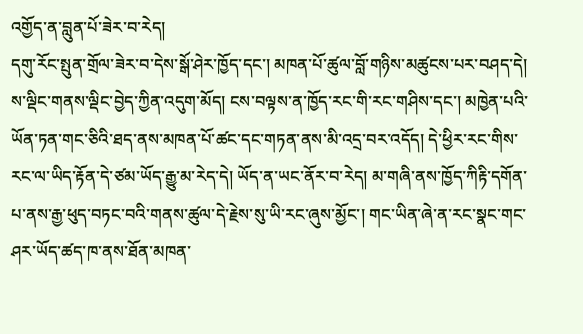འགྱོད་ན་བླུན་པོ་ཟེར་བ་རེད།
དགུ་རོང་སྤུན་གྲོལ་ཟེར་བ་དེས་སྒོ་ཤེར་ཁྱོད་དང་། མཁན་པོ་ཚུལ་བློ་གཉིས་མཚུངས་པར་བཤད་དེ། ས་ལྡིང་གནས་ལྡིང་བྱེད་ཀྱིན་འདུག་མོད། ངས་བལྟས་ན་ཁྱོད་རང་གི་རང་གཤིས་དང་། མཁྱེན་པའི་ཡོན་ཏན་གང་ཅིའི་ཐད་ནས་མཁན་པོ་ཚང་དང་གཏན་ནས་མི་འདྲ་བར་འདོད། དེ་ཕྱིར་རང་གིས་རང་ལ་ཡིད་རྟོན་དེ་ཙམ་ཡོད་རྒྱུ་མ་རེད་དེ། ཡོད་ན་ཡང་ནོར་བ་རེད། མ་གཞི་ནས་ཁྱོད་ཀིརྟི་དགོན་པ་ནས་རྒྱ་ཕུད་བཏང་བའི་གནས་ཚུལ་དེ་རྗེས་སུ་ཡི་རང་ཞུས་མྱོང་། གང་ཡིན་ཞེ་ན་རང་སྣང་གང་ཤར་ཡོད་ཚད་ཁ་ནས་ཐོན་མཁན་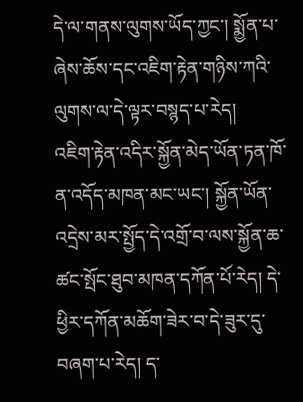དེ་ལ་གནས་ལུགས་ཡོད་ཀྱང་། སྨྱོན་པ་ཞེས་ཆོས་དང་འཇིག་རྟེན་གཉིས་ཀའི་ལུགས་ལ་དེ་ལྟར་བསྙད་པ་རེད།
འཇིག་རྟེན་འདིར་སྐྱོན་མེད་ཡོན་ཏན་ཁོ་ན་འདོད་མཁན་མང་ཡང་། སྐྱོན་ཡོན་འདྲེས་མར་སྤྱོད་དེ་འགྲོ་བ་ལས་སྐྱོན་ཆ་ཚང་སྤོང་ཐུབ་མཁན་དཀོན་པོ་རེད། དེ་ཕྱིར་དཀོན་མཆོག་ཟེར་བ་དེ་ཟུར་དུ་བཞག་པ་རེད། ད་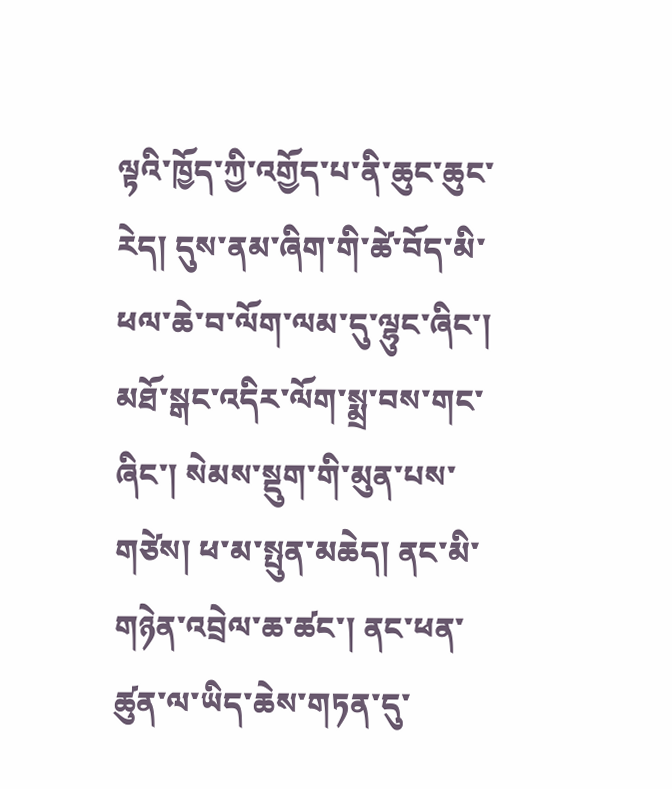ལྟའི་ཁྱོད་ཀྱི་འགྱོད་པ་ནི་ཆུང་ཆུང་རེད། དུས་ནམ་ཞིག་གི་ཚེ་བོད་མི་ཕལ་ཆེ་བ་ལོག་ལམ་དུ་ལྷུང་ཞིང་། མཐོ་སྒང་འདིར་ལོག་སྨྲ་བས་གང་ཞིང་། སེམས་སྡུག་གི་མུན་པས་གཙེས། ཕ་མ་སྤུན་མཆེད། ནང་མི་གཉེན་འབྲེལ་ཆ་ཚང་། ནང་ཕན་ཚུན་ལ་ཡིད་ཆེས་གཏན་དུ་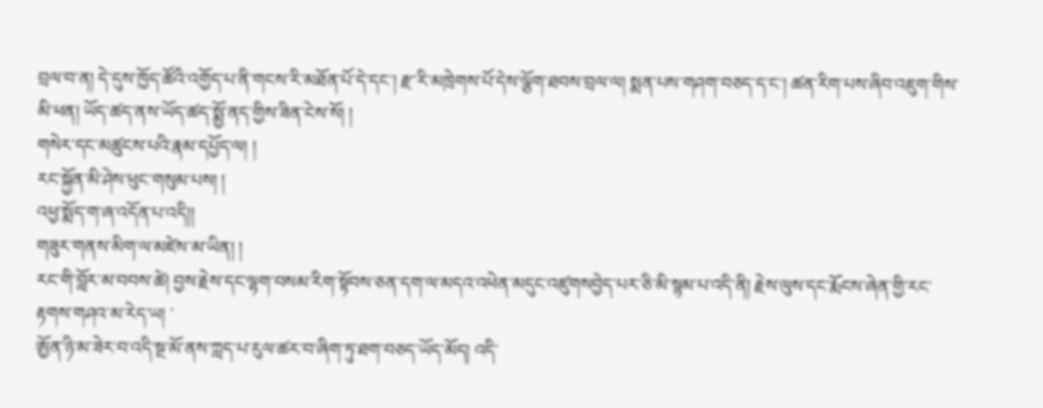བྲལ་བ་ན། དེ་དུས་ཁྱོད་ཚོའི་འགྱོད་པ་ནི་གངས་རི་མཐོན་པོ་དེ་དང་། རྫ་རི་མཁྲེགས་པོ་དེས་ལྕོག་ཐབས་བྲལ་ལ། སྨན་པས་གཤག་བཅད་ད་ང་། ཚན་རིག་པས་ཞིབ་འཇུག་གིས་མི་ཕན། ཡོད་ཚད་ནས་ཡོད་ཚད་སྨྱོ་ནད་གྱིས་ཟིན་ངེས་སོ། །
གསེར་དང་མཚུངས་པའི་རྣམ་དཔྱོད་ལ། །
རང་སྐྱོན་མི་ཤེས་ཕུང་གསུམ་པས། །
འཕྱ་སྨོད་ག་ཞ་འདོན་པ་འདི།།
གཟུར་གནས་མིག་ལ་མཛེས་མ་ཡིན། །
རང་གི་བློར་མ་བབས་ཚེ། བྱས་རྗེས་དང་ལྷག་བསམ་རིག་སྟོབས་ཅན་དག་ལ་མདའ་འཕེན་མདུང་འཛུགསབྱེད་པར་ཅི་མི་སྙམ་པ་འདི་ནི། རྗེས་ལུས་དང་རྨོངས་ཞེན་གྱི་རང་རྟགས་གཤའ་མ་རེད་ཡ། ་
ཨྱོན་ཉི་མ་ཟེར་བ་འདི་སྔ་མོ་ནས་ཀླད་པ་རུལ་ཚར་བ་ཞིག་ཏུ་ཐག་བཅད་ཡོད་མོད། འདི་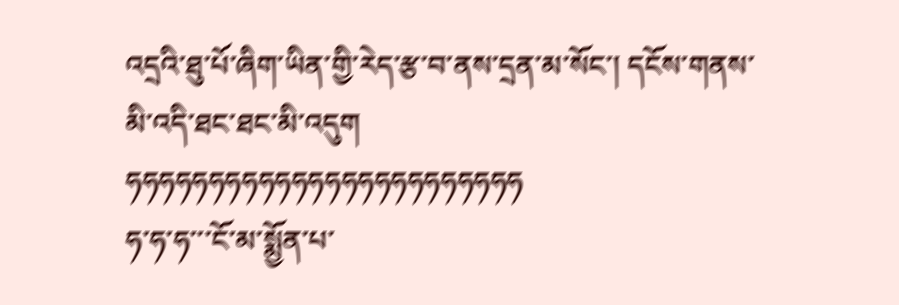འདྲའི་ཐུ་པོ་ཞིག་ཡིན་གྱི་རེད་རྩ་བ་ནས་དྲན་མ་སོང་། དངོས་གནས་མི་འདི་ཐང་ཐང་མི་འདུག ཧཧཧཧཧཧཧཧཧཧཧཧཧཧཧཧཧཧཧཧཧཧཧཧ
ཧ་ཧ་ཧ་་་ངོ་མ་སྨྱོན་པ་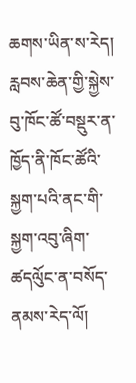ཆགས་ཡིན་ས་རེད། རླབས་ཆེན་གྱི་སྐྱེས་བུ་ཁོང་ཚོ་བསྡུར་ན་ཁྱོད་ནི་ཁོང་ཚོའི་སྐྱག་པའི་ནང་གི་སྐྱག་འབུ་ཞིག་ཚདལོུང་ན་བསོད་ནམས་རེད་ལོ།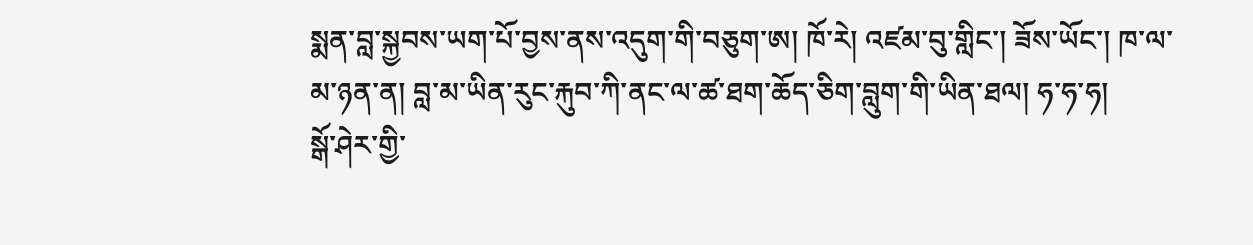སྨན་བླ་སྐྱབས་ཡག་པོ་བྱས་ནས་འདུག་གི་བཅུག་ཨ། ཁོ་རེ། འཛམ་བུ་གླིང་། ཟོས་ཡོང་། ཁ་ལ་མ་ཉན་ན། བླ་མ་ཡིན་རུང་རྐུབ་ཀི་ནང་ལ་ཚ་ཐག་ཆོད་ཅིག་བླུག་གི་ཡིན་ཐལ། ཧ་ཧ་ཧ།
སྒོ་ཤེར་གྱི་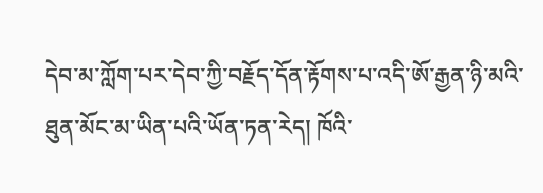དེབ་མ་ཀློག་པར་དེབ་ཀྱི་བརྗོད་དོན་རྟོགས་པ་འདི་ཨོ་རྒྱན་ཉི་མའི་ཐུན་མོང་མ་ཡིན་པའི་ཡོན་ཏན་རེད། ཁོའི་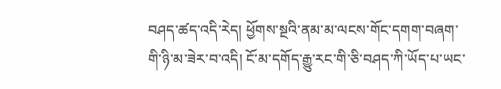བཤད་ཚད་འདི་རེད། ཕྱོགས་སྔའི་ནམ་མ་ལངས་གོང་དགག་བཞག་གི་ཉི་མ་ཟེར་བ་འདི། ངོ་མ་དགོད་རྒྱུ་རང་གི་ཅི་བཤད་ཀི་ཡོད་པ་ཡང་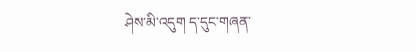ཤེས་མི་འདུག ད་དུང་གཞན་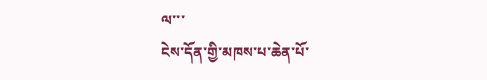ལ་་་
ངེས་དོན་གྱི་མཁས་པ་ཆེན་པོ་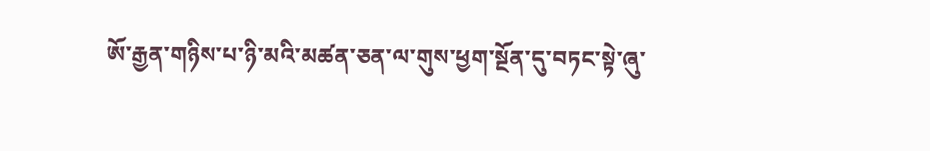ཨོ་རྒྱན་གཉིས་པ་ཉི་མའི་མཚན་ཅན་ལ་གུས་ཕྱག་སྔོན་དུ་བཏང་སྟེ་ཞུ་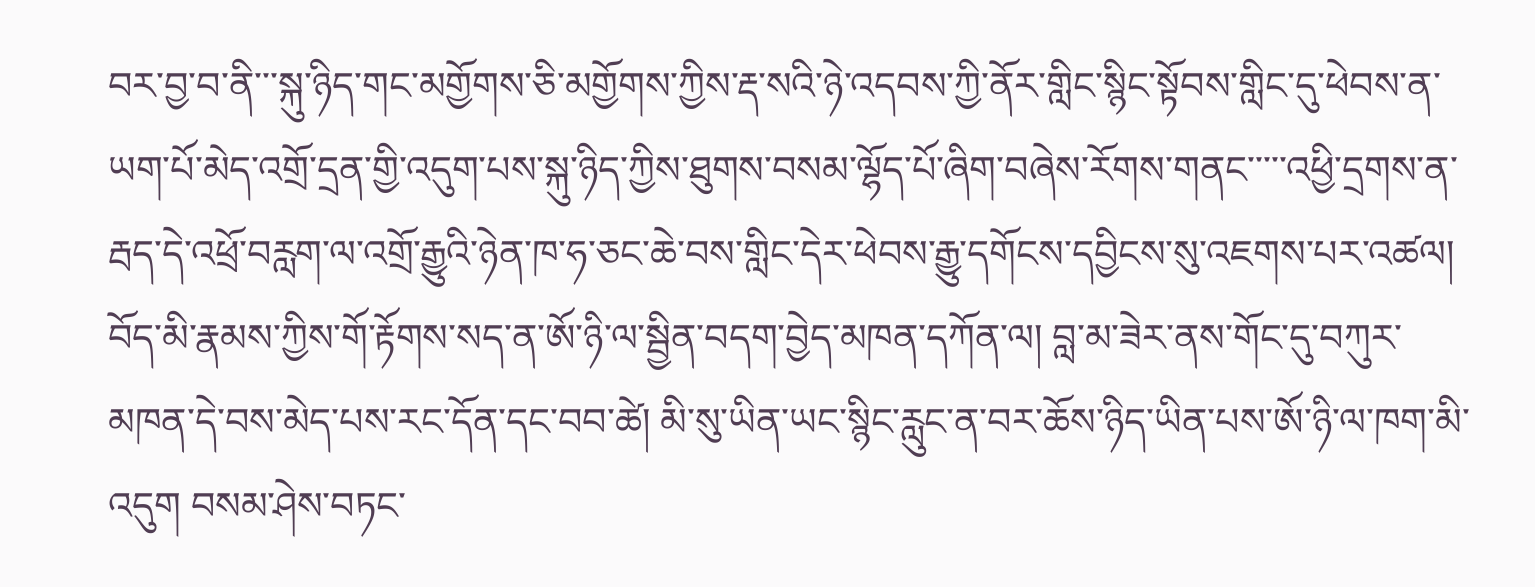བར་བྱ་བ་ནི་་་སྐུ་ཉིད་གང་མགྱོགས་ཅི་མགྱོགས་ཀྱིས་རྡ་སའི་ཉེ་འདབས་ཀྱི་ནོར་གླིང་སྙིང་སྟོབས་གླིང་དུ་ཕེབས་ན་ཡག་པོ་མེད་འགྲོ་དྲན་གྱི་འདུག་པས་སྐུ་ཉིད་ཀྱིས་ཐུགས་བསམ་ལྷོད་པོ་ཞིག་བཞེས་རོགས་གནང་་་་་འཕྱི་དྲགས་ན་རྦད་དེ་འཕྲོ་བརླག་ལ་འགྲོ་རྒྱུའི་ཉེན་ཁ་ཧ་ཅང་ཆེ་བས་གླིང་དེར་ཕེབས་རྒྱུ་དགོངས་དབྱིངས་སུ་འཇགས་པར་འཚལ།
བོད་མི་རྣམས་ཀྱིས་གོ་རྟོགས་སད་ན་ཨོ་ཉི་ལ་སྦྱིན་བདག་བྱེད་མཁན་དཀོན་ལ། བླ་མ་ཟེར་ནས་གོང་དུ་བཀུར་མཁན་དེ་བས་མེད་པས་རང་དོན་དང་བབ་ཚེ། མི་སུ་ཡིན་ཡང་སྙིང་རླུང་ན་བར་ཆོས་ཉིད་ཡིན་པས་ཨོ་ཉི་ལ་ཁག་མི་འདུག བསམ་ཤེས་བཏང་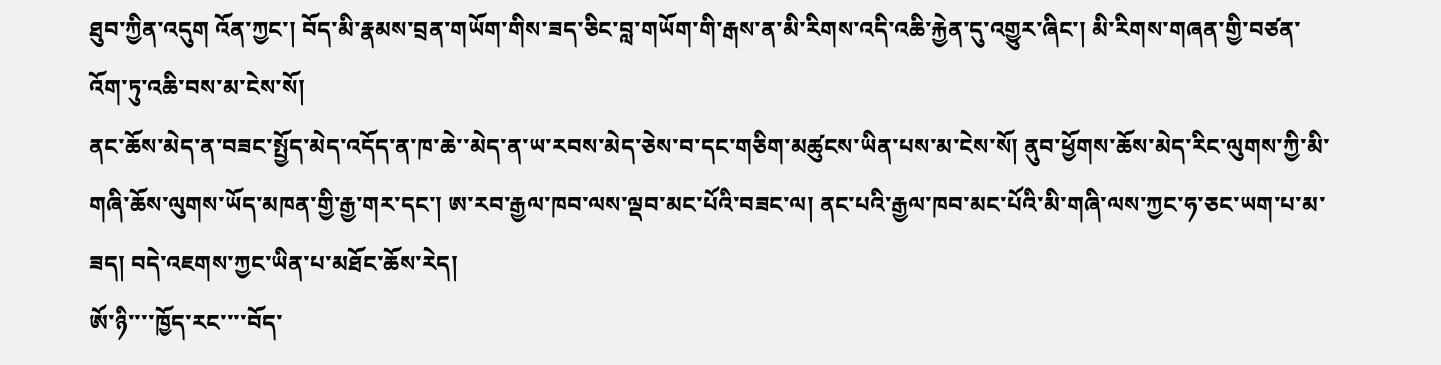ཐུབ་ཀྱིན་འདུག འོན་ཀྱང་། བོད་མི་རྣམས་བྲན་གཡོག་གིས་ཟད་ཅིང་བླ་གཡོག་གི་རྒས་ན་མི་རིགས་འདི་འཆི་རྐྱེན་དུ་འགྱུར་ཞིང་། མི་རིགས་གཞན་གྱི་བཙན་འོག་ཏུ་འཆི་བས་མ་ངེས་སོ།
ནང་ཆོས་མེད་ན་བཟང་སྤྱོད་མེད་འདོད་ན་ཁ་ཆེ་་མེད་ན་ཡ་རབས་མེད་ཅེས་བ་དང་གཅིག་མཚུངས་ཡིན་པས་མ་ངེས་སོ། ནུབ་ཕྱོགས་ཆོས་མེད་རིང་ལུགས་ཀྱི་མི་གཞི་ཆོས་ལུགས་ཡོད་མཁན་གྱི་རྒྱ་གར་དང་། ཨ་རབ་རྒྱལ་ཁབ་ལས་ལྡབ་མང་པོའི་བཟང་ལ། ནང་པའི་རྒྱལ་ཁབ་མང་པོའི་མི་གཞི་ལས་ཀྱང་ཧ་ཅང་ཡག་པ་མ་ཟད། བདེ་འཇགས་ཀྱང་ཡིན་པ་མཐོང་ཆོས་རེད།
ཨོ་ཉི་་་་ཁྱོད་རང་་་་བོད་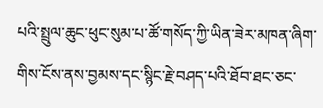པའི་སྤྲུལ་ཆུང་ཕུང་སུམ་པ་ཚོ་གསོད་ཀྱི་ཡིན་ཟེར་མཁན་ཞིག་གིས་ངོས་ནས་བྱམས་དང་སྙིང་རྗེ་བཤད་པའི་ཐོབ་ཐང་ཅང་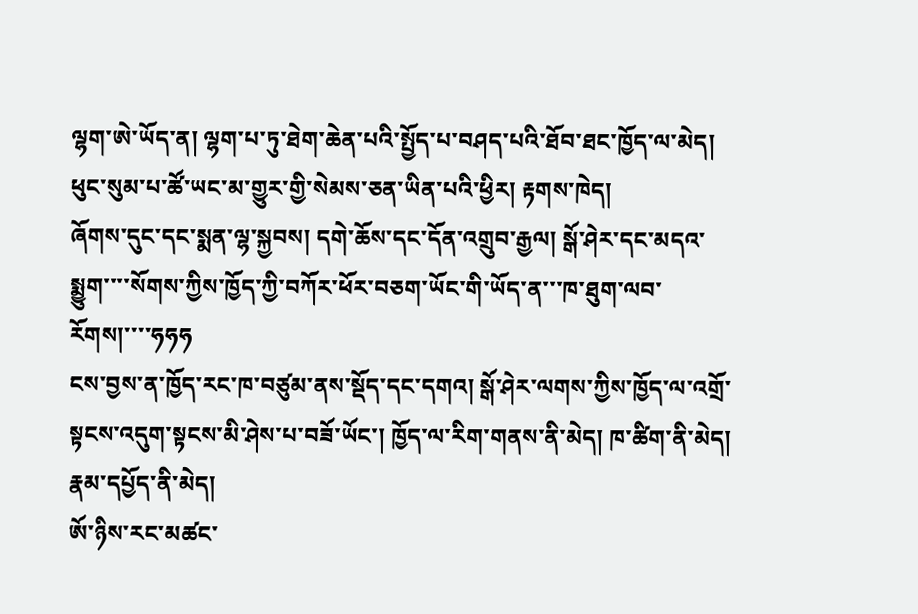ལྷག་ཨེ་ཡོད་ན། ལྷག་པ་ཏུ་ཐེག་ཆེན་པའི་སྤྱོད་པ་བཤད་པའི་ཐོབ་ཐང་ཁྱོད་ལ་མེད། ཕུང་སུམ་པ་ཚོ་ཡང་མ་གྱུར་གྱི་སེམས་ཅན་ཡིན་པའི་ཕྱིར། རྟགས་ཁེད།
ཞོགས་དུང་དང་སྨན་ལྷ་སྐྱབས། དགེ་ཆོས་དང་དོན་འགྲུབ་རྒྱལ། སྒོ་ཤེར་དང་མདའ་སྨྱུག་་་་སོགས་ཀྱིས་ཁྱོད་ཀྱི་བཀོར་ཕོར་བཅག་ཡོང་གི་ཡོད་ན་་་ཁ་ཐུག་ལབ་རོགས།་་་་ཧཧཧ
ངས་བྱས་ན་ཁྱོད་རང་ཁ་བཙུམ་ནས་སྡོད་དང་དགའ། སྒོ་ཤེར་ལགས་ཀྱིས་ཁྱོད་ལ་འགྲོ་སྟངས་འདུག་སྟངས་མི་ཤེས་པ་བཟོ་ཡོང་། ཁྱོད་ལ་རིག་གནས་ནི་མེད། ཁ་ཚིག་ནི་མེད། རྣམ་དཔྱོད་ནི་མེད།
ཨོ་ཉིས་རང་མཚང་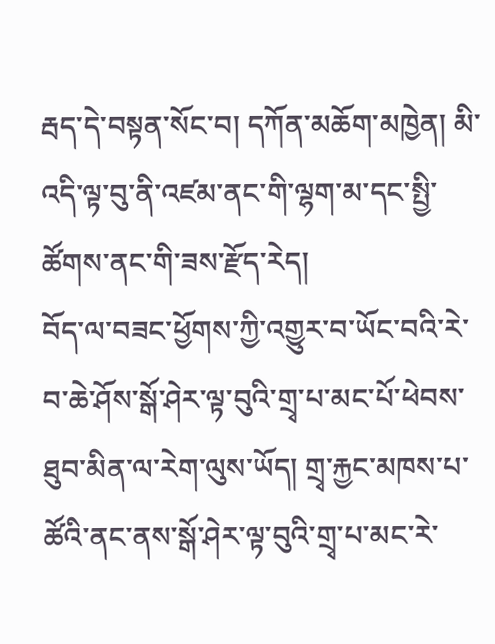རྦད་དེ་བསྟན་སོང་བ། དཀོན་མཆོག་མཁྱེན། མི་འདི་ལྟ་བུ་ནི་འཛམ་ནང་གི་ལྷག་མ་དང་སྤྱི་ཚོགས་ནང་གི་ཟས་རྫོད་རེད།
བོད་ལ་བཟང་ཕྱོགས་ཀྱི་འགྱུར་བ་ཡོང་བའི་རེ་བ་ཆེ་ཤོས་སྒོ་ཤེར་ལྟ་བུའི་གྲྭ་པ་མང་པོ་ཕེབས་ཐུབ་མིན་ལ་རེག་ལུས་ཡོད། གྲྭ་རྐྱང་མཁས་པ་ཚོའི་ནང་ནས་སྒོ་ཤེར་ལྟ་བུའི་གྲྭ་པ་མང་རེ་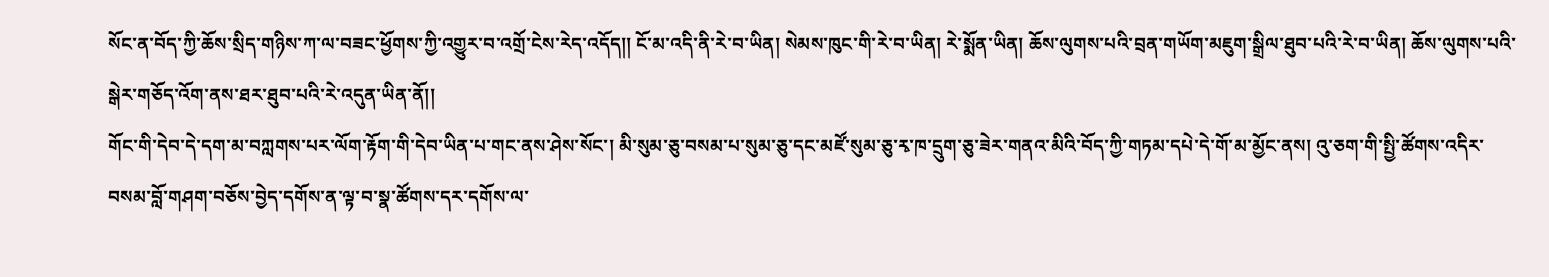སོང་ན་བོད་ཀྱི་ཆོས་སྲིད་གཉིས་ཀ་ལ་བཟང་ཕྱོགས་ཀྱི་འགྱུར་བ་འགྲོ་ངེས་རེད་འདོད།། ངོ་མ་འདི་ནི་རེ་བ་ཡིན། སེམས་ཁུང་གི་རེ་བ་ཡིན། རེ་སྨོན་ཡིན། ཆོས་ལུགས་པའི་བྲན་གཡོག་མཇུག་སྒྲིལ་ཐུབ་པའི་རེ་བ་ཡིན། ཆོས་ལུགས་པའི་སྒེར་གཅོད་འོག་ནས་ཐར་ཐུབ་པའི་རེ་འདུན་ཡིན་ནོ།།
གོང་གི་དེབ་དེ་དག་མ་བཀླགས་པར་ལོག་རྟོག་གི་དེབ་ཡིན་པ་གང་ནས་ཤེས་སོང་། མི་སུམ་ཅུ་བསམ་པ་སུམ་ཅུ་དང་མཛོ་སུམ་ཅུ་རྭ་ཁ་དྲུག་ཅུ་ཟེར་གནའ་མིའི་བོད་ཀྱི་གཏམ་དཔེ་དེ་གོ་མ་མྱོང་ནས། འུ་ཅག་གི་སྤྱི་ཚོགས་འདིར་བསམ་བློ་གཤག་བཅོས་བྱེད་དགོས་ན་ལྟ་བ་སྣ་ཚོགས་དར་དགོས་ལ་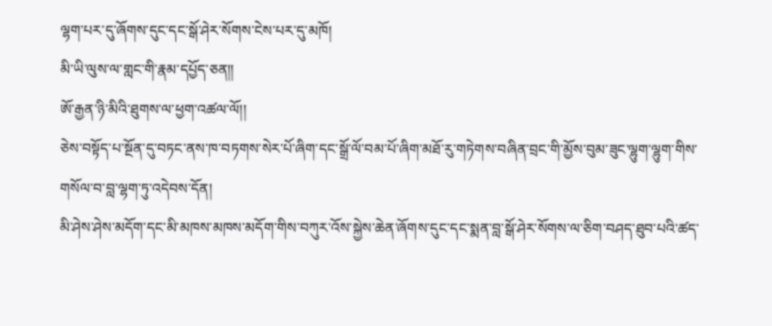ལྷག་པར་དུ་ཞོགས་དུང་དང་སྒོ་ཤེར་སོགས་ངེས་པར་དུ་མཁོ།
མི་ཡི་ལུས་ལ་གླང་གི་རྣམ་དཔྱོད་ཅན།།
ཨོ་རྒྱན་ཉི་མིའི་ཐུགས་ལ་ཕྱག་འཚལ་ལོ།།
ཅེས་བསྟོད་པ་སྔོན་དུ་བཏང་ནས་ཁ་བཏགས་སེར་པོ་ཞིག་དང་སྒྲོ་ལོ་བམ་པོ་ཞིག་མཐོ་རུ་གཏེགས་བཞིན་བྲང་གི་མྱོས་བུམ་ཟུང་ལྷུག་ལྷུག་གིས་གསོལ་བ་བླ་ལྷག་ཏུ་འདེབས་དོན།
མི་ཤེས་ཤེས་མདོག་དང་མི་མཁས་མཁས་མདོག་གིས་བཀུར་འོས་སྐྱེས་ཆེན་ཞོགས་དུང་དང་སྨན་བླ་སྒོ་ཤེར་སོགས་ལ་ཅིག་བཤད་ཐུབ་པའི་ཚད་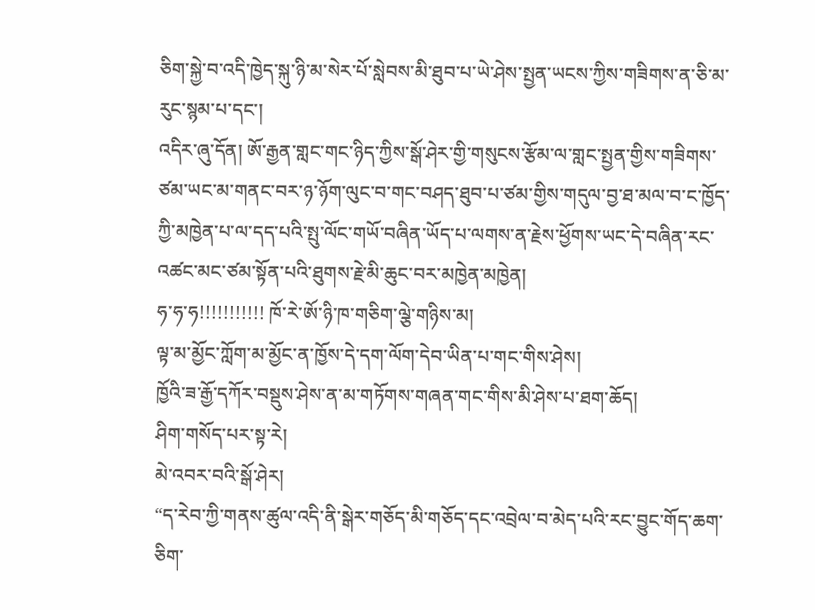ཅིག་སྐྱེ་བ་འདི་ཁྱེད་སྐུ་ཉི་མ་སེར་པོ་སླེབས་མི་ཐུབ་པ་ཡེ་ཤེས་སྤྱན་ཡངས་ཀྱིས་གཟིགས་ན་ཅི་མ་རུང་སྙམ་པ་དང་།
འདིར་ཞུ་དོན། ཨོ་རྒྱན་གླང་གང་ཉིད་ཀྱིས་སྒོ་ཤེར་གྱི་གསུངས་རྩོམ་ལ་གླང་སྤྱན་གྱིས་གཟིགས་ཙམ་ཡང་མ་གནང་བར་ཉ་ཉོག་ལུང་བ་གང་བཤད་ཐུབ་པ་ཙམ་གྱིས་གདུལ་བྱ་ཐ་མལ་བ་ང་ཁྱོད་ཀྱི་མཁྱེན་པ་ལ་དད་པའི་སྤུ་ལོང་གཡོ་བཞིན་ཡོད་པ་ལགས་ན་རྗེས་ཕྱོགས་ཡང་དེ་བཞིན་རང་འཚང་མང་ཙམ་སྟོན་པའི་ཐུགས་རྗེ་མི་ཆུང་བར་མཁྱེན་མཁྱེན།
ཧ་ཧ་ཧ!!!!!!!!!!! ཁོ་རེ་ཨོ་ཉི་ཁ་གཅིག་ལྕེ་གཉིས་མ།
ལྟ་མ་མྱོང་ཀློག་མ་མྱོང་ན་ཁྱོས་དེ་དག་ལོག་དེབ་ཡིན་པ་གང་གིས་ཤེས།
ཁྱོའི་ཟ་རྒྱོ་དཀོར་བསྡུས་ཤེས་ན་མ་གཏོགས་གཞན་གང་གིས་མི་ཤེས་པ་ཐག་ཆོད།
ཤིག་གསོད་པར་སྟ་རེ།
མེ་འབར་བའི་སྒོ་ཤེར།
“ད་རེབ་ཀྱི་གནས་ཚུལ་འདི་ནི་སྒེར་གཅོད་མི་གཅོད་དང་འབྲེལ་བ་མེད་པའི་རང་བྱུང་གོད་ཆག་ཅིག་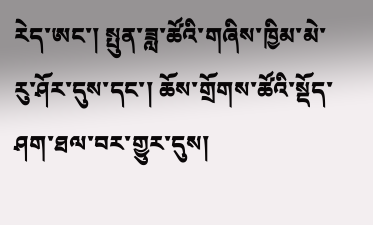རེད་ཨང་། སྤུན་ཟླ་ཚོའི་གཞིས་ཁྱིམ་མེ་རུ་ཤོར་དུས་དང་། ཆོས་གྲོགས་ཚོའི་སྡོད་ཤག་ཐལ་བར་གྱུར་དུས།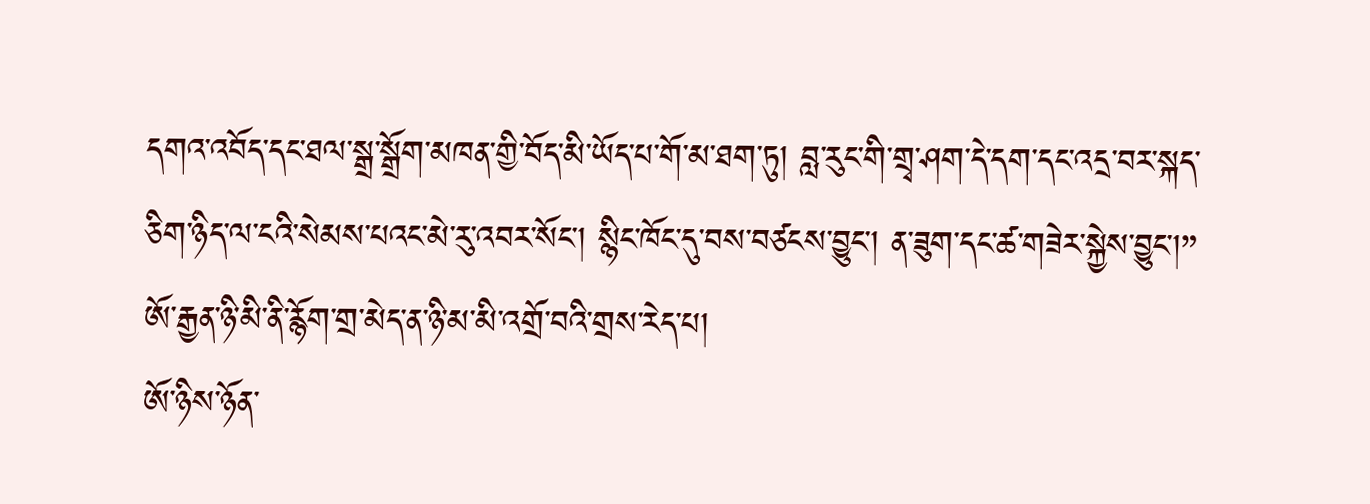དགའ་འབོད་དང་ཐལ་སྒྲ་སྒྲོག་མཁན་གྱི་བོད་མི་ཡོད་པ་གོ་མ་ཐག་ཏུ། བླ་རུང་གི་གྲྭ་ཤག་དེ་དག་དང་འདྲ་བར་སྐད་ཅིག་ཉིད་ལ་ངའི་སེམས་པའང་མེ་རུ་འབར་སོང་། སྙིང་ཁོང་དུ་བས་བཙངས་བྱུང་། ན་ཟུག་དང་ཚ་གཟེར་སྐྱེས་བྱུང་།”
ཨོ་རྒྱན་ཉི་མི་ནི་རྙོག་གྲ་མེད་ན་ཉི་མ་མི་འགྲོ་བའི་གྲས་རེད་པ།
ཨོ་ཉིས་ཉོན་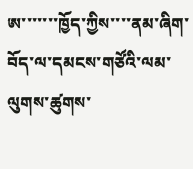ཨ་་་་་་་ཁྱོད་ཀྱིས་་་་ནམ་ཞིག་བོད་ལ་དམངས་གཙོའི་ལམ་ལུགས་ཚུགས་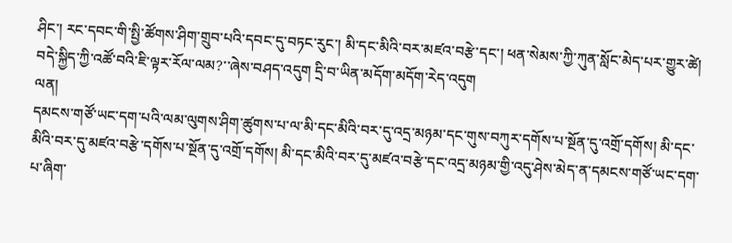ཤིང་། རང་དབང་གི་སྤྱི་ཚོགས་ཤིག་གྲུབ་པའི་དབང་དུ་བཏང་རུང་། མི་དང་མིའི་བར་མཛའ་བརྩེ་དང་། ཕན་སེམས་ཀྱི་ཀུན་སློང་མེད་པར་གྱུར་ཚེ། བདེ་སྐྱིད་ཀྱི་འཚོ་བའི་ཇི་ལྟར་རོལ་ལམ?་་ཞེས་བཤད་འདུག དྲི་བ་ཡིན་མདོག་མདོག་རེད་འདུག
ལན།
དམངས་གཙོ་ཡང་དག་པའི་ལམ་ལུགས་ཤིག་ཚུགས་པ་ལ་མི་དང་མིའི་བར་དུ་འདྲ་མཉམ་དང་གུས་བཀུར་དགོས་པ་སྔོན་དུ་འགྲོ་དགོས། མི་དང་མིའི་བར་དུ་མཛའ་བརྩེ་དགོས་པ་སྔོན་དུ་འགྲོ་དགོས། མི་དང་མིའི་བར་དུ་མཛའ་བརྩེ་དང་འདྲ་མཉམ་གྱི་འདུ་ཤེས་མེད་ན་དམངས་གཙོ་ཡང་དག་པ་ཞིག་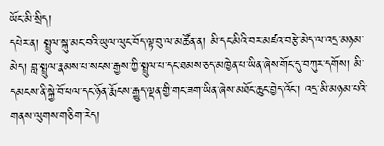ཡོང་མི་སྲིད།
དཔེར་ན། སྤྲུལ་སྐུ་མང་བའི་ཡུལ་ལུང་བོད་ལྟ་བུ་ལ་མཚོན་ན། མི་དང་མིའི་བར་མཛའ་བརྩེ་མེད་ལ་འདྲ་མཉམ་མེད། བླ་སྤྲུལ་རྣམས་པ་སངས་རྒྱས་ཀྱི་སྤྲུལ་པ་དང་ཐམས་ཅད་མཁྱེན་པ་ཡིན་ཞེས་གོང་དུ་བཀུར་དགོས། མི་དམངས་ནི་སྐྱེ་བོ་ཕལ་དང་ཉོན་རྨོངས་རྒྱུད་ལྡན་གྱི་གང་ཟག་ཡིན་ཞེས་མཐོང་ཆུང་བྱེད་འོང་། འདྲ་མི་མཉམ་པའི་གནས་ལུགས་གཅིག་རེད།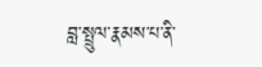བླ་སྤྲུལ་རྣམས་པ་ནི་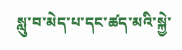སླུ་བ་མེད་པ་དང་ཚད་མའི་སྐྱེ་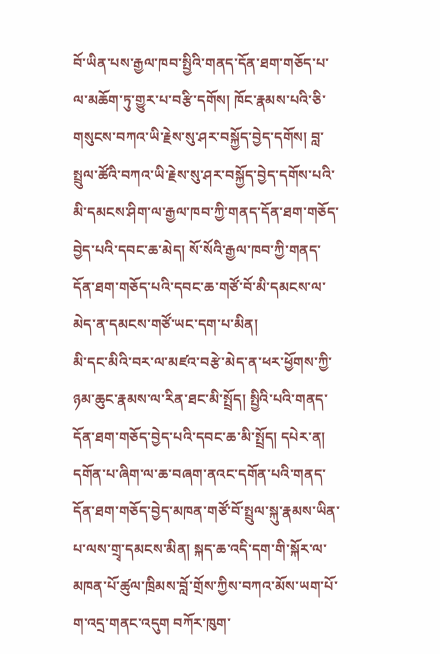བོ་ཡིན་པས་རྒྱལ་ཁབ་སྤྱིའི་གནད་དོན་ཐག་གཅོད་པ་ལ་མཆོག་ཏུ་གྱུར་པ་བརྩི་དགོས། ཁོང་རྣམས་པའི་ཅི་གསུངས་བཀའ་ཡི་རྗེས་སུ་ཤར་བསྐྱོད་བྱེད་དགོས། བླ་སྤྲུལ་ཚོའི་བཀའ་ཡི་རྗེས་སུ་ཤར་བསྐྱོད་བྱེད་དགོས་པའི་མི་དམངས་ཤིག་ལ་རྒྱལ་ཁབ་ཀྱི་གནད་དོན་ཐག་གཅོད་བྱེད་པའི་དབང་ཆ་མེད། སོ་སོའི་རྒྱལ་ཁབ་ཀྱི་གནད་དོན་ཐག་གཅོད་པའི་དབང་ཆ་གཙོ་བོ་མི་དམངས་ལ་མེད་ན་དམངས་གཙོ་ཡང་དག་པ་མིན།
མི་དང་མིའི་བར་ལ་མཛའ་བརྩེ་མེད་ན་ཕར་ཕྱོགས་ཀྱི་ཉམ་ཆུང་རྣམས་ལ་རིན་ཐང་མི་སྤྲོད། སྤྱིའི་པའི་གནད་དོན་ཐག་གཅོད་བྱེད་པའི་དབང་ཆ་མི་སྤྲོད། དཔེར་ན། དགོན་པ་ཞིག་ལ་ཆ་བཞག་ནའང་དགོན་པའི་གནད་དོན་ཐག་གཅོད་བྱེད་མཁན་གཙོ་བོ་སྤྲུལ་སྐུ་རྣམས་ཡིན་པ་ལས་གྲྭ་དམངས་མིན། སྐད་ཆ་འདི་དག་གི་སྐོར་ལ་མཁན་པོ་ཚུལ་ཁྲིམས་བློ་གྲོས་ཀྱིས་བཀའ་མོས་ཡག་པོ་ག་འདྲ་གནང་འདུག བཀོར་ཁུག་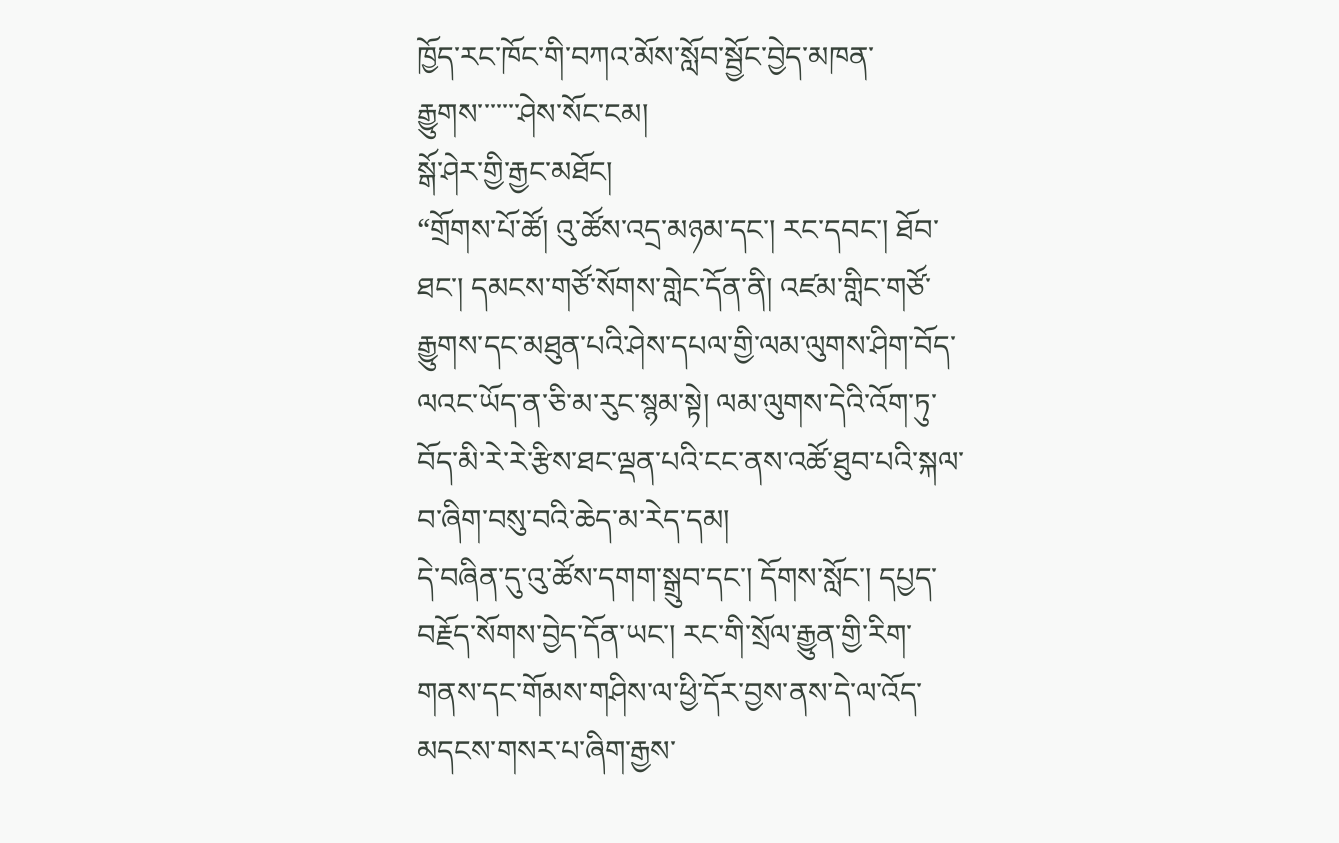ཁྱོད་རང་ཁོང་གི་བཀའ་མོས་སློབ་སྦྱོང་བྱེད་མཁན་རྒྱུགས་་་་་་་ཤེས་སོང་ངམ།
སྒོ་ཤེར་གྱི་རྒྱང་མཐོང།
“གྲོགས་པོ་ཚོ། འུ་ཚོས་འདྲ་མཉམ་དང་། རང་དབང་། ཐོབ་ཐང་། དམངས་གཙོ་སོགས་གླེང་དོན་ནི། འཛམ་གླིང་གཙོ་རྒྱུགས་དང་མཐུན་པའི་ཤེས་དཔལ་གྱི་ལམ་ལུགས་ཤིག་བོད་ལའང་ཡོད་ན་ཅི་མ་རུང་སྙམ་སྟེ། ལམ་ལུགས་དེའི་འོག་ཏུ་བོད་མི་རེ་རེ་རྩིས་ཐང་ལྡན་པའི་ངང་ནས་འཚོ་ཐུབ་པའི་སྐལ་བ་ཞིག་བསུ་བའི་ཆེད་མ་རེད་དམ།
དེ་བཞིན་དུ་འུ་ཚོས་དགག་སྒྲུབ་དང་། དོགས་སློང་། དཔྱད་བརྗོད་སོགས་བྱེད་དོན་ཡང་། རང་གི་སྲོལ་རྒྱུན་གྱི་རིག་གནས་དང་གོམས་གཤིས་ལ་ཕྱི་དོར་བྱས་ནས་དེ་ལ་འོད་མདངས་གསར་པ་ཞིག་རྒྱས་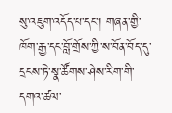སུ་འཇུག་འདོད་པ་དང་། གཞན་གྱི་ཁོག་རྒྱ་དང་བློ་གྲོས་ཀྱི་ས་བོན་བོད་དུ་དྲངས་ཏེ་སྣ་ཚོགས་ཤེས་རིག་གི་དགའ་ཚལ་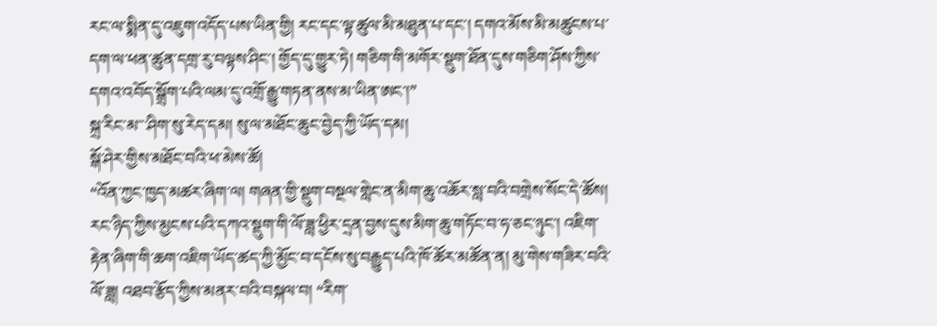རང་ལ་སྨིན་དུ་འཇུག་འདོད་པས་ཡིན་གྱི། རང་དང་ལྟ་ཚུལ་མི་མཐུན་པ་དང་། དགའ་མོས་མི་མཚུངས་པ་དག་ལ་ཕན་ཚུན་དགྲ་རུ་བལྟས་ཤིང་། གྱོད་དུ་གྱུར་ཏེ། གཅིག་གི་མགོར་སྡུག་ཐོན་དུས་གཅིག་ཤོས་ཀྱིས་དགའ་འབོད་སྒྲོག་པའི་ལམ་དུ་འགྲོ་རྒྱུ་གཏན་ནས་མ་ཡིན་ཨང་།”
སྐྲ་རིང་མ་་་ཤིག་སུ་རེད་དམ། སུ་ལ་མཐོང་ཆུང་བྱེད་ཀྱི་ཡོད་དམ།
སྒོ་ཤེར་གྱིས་མཐོང་བའི་ཕ་མེས་ཚོ།
“འོན་ཀྱང་ཁྱད་མཚར་ཞིག་ལ། གཞན་གྱི་སྡུག་བསྔལ་གླེང་ན་མིག་ཆུ་འཆོར་སླ་བའི་བགྲེས་སོང་དེ་ཚོས། རང་ཉིད་ཀྱིས་མྱངས་པའི་དཀའ་སྡུག་གི་ལོ་ཟླ་ཕྱིར་དྲན་བྱས་དུས་མིག་ཆུ་གཏོང་བ་ཧ་ཅང་ཉུང་། འཇིག་རྟེན་ཞིག་གི་ཆག་འཇིག་ཡོད་ཚད་ཀྱི་མྱོང་བ་དངོས་སུ་བརྒྱུད་པའི་ཁོ་ཚོར་མཚོན་ན། མུ་གེས་གཟིར་བའི་ལོ་ཟླ། འཐབ་རྩོད་ཀྱིས་མནར་བའི་བསྐལ་བ། “རིག་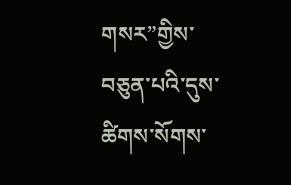གསར”གྱིས་བཅུན་པའི་དུས་ཚིགས་སོགས་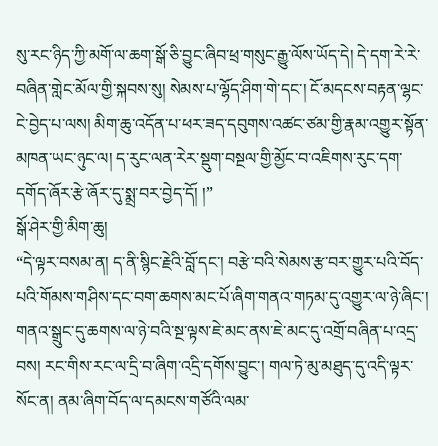སུ་རང་ཉིད་ཀྱི་མགོ་ལ་ཆག་སྒོ་ཅི་བྱུང་ཞིབ་ཕྲ་གསུང་རྒྱུ་ལོས་ཡོད་དེ། དེ་དག་རེ་རེ་བཞིན་གླེང་མོལ་གྱི་སྐབས་སུ། སེམས་པ་ལྷོད་ཤིག་གེ་དང་། ངོ་མདངས་བརྟན་ལྷང་ངེ་བྱེད་པ་ལས། མིག་ཆུ་འདོན་པ་ཕར་ཟད་དབུགས་འཚང་ཙམ་གྱི་རྣམ་འགྱུར་སྟོན་མཁན་ཡང་ཉུང་ལ། ད་རུང་ལན་རེར་སྡུག་བསྔལ་གྱི་མྱོང་བ་འཇིགས་རུང་དག་དགོད་ཞོར་རྩེ་ཞོར་དུ་སྨྲ་བར་བྱེད་དོ། །”
སྒོ་ཤེར་གྱི་མིག་ཆུ།
“དེ་ལྟར་བསམ་ན། ད་ནི་སྙིང་རྗེའི་བློ་དང་། བརྩེ་བའི་སེམས་རྩ་བར་གྱུར་པའི་བོད་པའི་གོམས་གཤིས་དང་བག་ཆགས་མང་པོ་ཞིག་གནའ་གཏམ་དུ་འགྱུར་ལ་ཉེ་ཞིང་། གནའ་སྒྲུང་དུ་ཆགས་ལ་ཉེ་བའི་སྔ་ལྟས་ཇེ་མང་ནས་ཇེ་མང་དུ་འགྲོ་བཞིན་པ་འདྲ་བས། རང་གིས་རང་ལ་དྲི་བ་ཞིག་འདྲི་དགོས་བྱུང་། གལ་ཏེ་མུ་མཐུད་དུ་འདི་ལྟར་སོང་ན། ནམ་ཞིག་བོད་ལ་དམངས་གཙོའི་ལམ་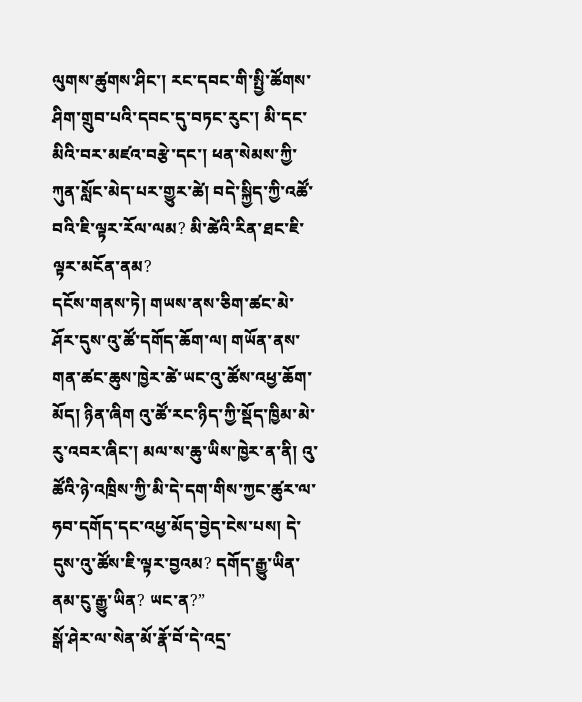ལུགས་ཚུགས་ཤིང་། རང་དབང་གི་སྤྱི་ཚོགས་ཤིག་གྲུབ་པའི་དབང་དུ་བཏང་རུང་། མི་དང་མིའི་བར་མཛའ་བརྩེ་དང་། ཕན་སེམས་ཀྱི་ཀུན་སློང་མེད་པར་གྱུར་ཚེ། བདེ་སྐྱིད་ཀྱི་འཚོ་བའི་ཇི་ལྟར་རོལ་ལམ? མི་ཚེའི་རིན་ཐང་ཇི་ལྟར་མངོན་ནམ?
དངོས་གནས་ཏེ། གཡས་ནས་ཅིག་ཚང་མེ་ཤོར་དུས་འུ་ཚོ་དགོད་ཆོག་ལ། གཡོན་ནས་གན་ཚང་ཆུས་ཁྱེར་ཚེ་ཡང་འུ་ཚོས་འཕྱ་ཆོག་མོད། ཉིན་ཞིག འུ་ཚོ་རང་ཉིད་ཀྱི་སྡོད་ཁྱིམ་མེ་རུ་འབར་ཞིང་། མལ་ས་ཆུ་ཡིས་ཁྱེར་ན་ནི། འུ་ཚོའི་ཉེ་འཁྲིས་ཀྱི་མི་དེ་དག་གིས་ཀྱང་ཚུར་ལ་ཧབ་དགོད་དང་འཕྱ་མོད་བྱེད་ངེས་པས། དེ་དུས་འུ་ཚོས་ཇི་ལྟར་བྱའམ? དགོད་རྒྱུ་ཡིན་ནམ་ངུ་རྒྱུ་ཡིན? ཡང་ན?”
སྒོ་ཤེར་ལ་སེན་མོ་རྣོ་བོ་དེ་འདྲ་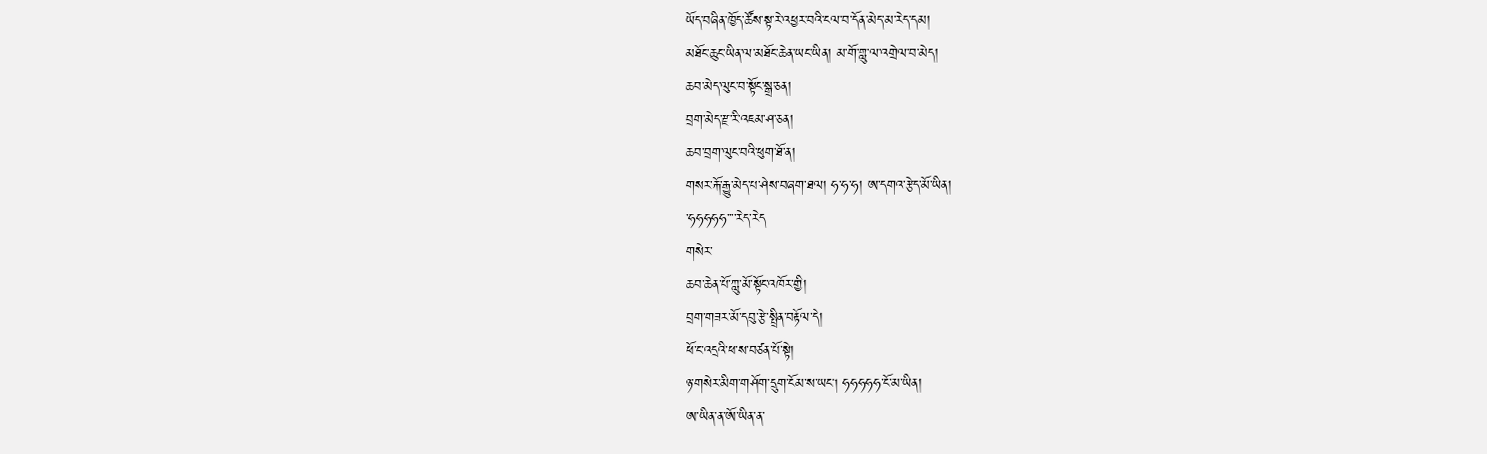ཡོད་བཞིན་ཁྱོད་ཚོས་སྟ་རེ་འཕྱར་བའི་ངལ་བ་དོན་མེད་མ་རེད་དམ།
མཐོང་ཆུང་ཡིན་ལ་མཐོང་ཆེན་ཡང་ཡིན། མ་གོ་གླུ་ལ་འགྲེལ་བ་མེད།
ཆབ་མེད་ལུང་བ་སྟོང་སྒྲ་ཅན།
བྲག་མེད་རྫ་རི་འཇམ་ཤ་ཅན།
ཆབ་བྲག་ལུང་བའི་ཕུག་ཐོ་ན།
གསར་རྐོ་རྒྱུ་མེད་པ་ཤེས་བཞག་ཐལ། ཧ་ཧ་ཧ། ཨ་དགའ་རྩེད་མོ་ཡིན།
་ཧཧཧཧཧ་་་་རེད་རེད
གསེར་
ཆབ་ཆེན་པོ་ཀླུ་མོ་སྟོང་འཁོར་གྱི།
བྲག་གཟར་མོ་དབུ་རྩེ་སྤྲིན་བརྟོལ་དེ།
ཕོ་ང་འདྲའི་ཕ་ས་བཙན་པོ་སྟེ།
ཉ་གསེར་མིག་གཤོག་དྲུག་ངོམ་ས་ཡང། ཧཧཧཧཧ་ངོ་མ་ཡིན།
ཨ་ཡིན་ན་ཨོ་ཡིན་ན་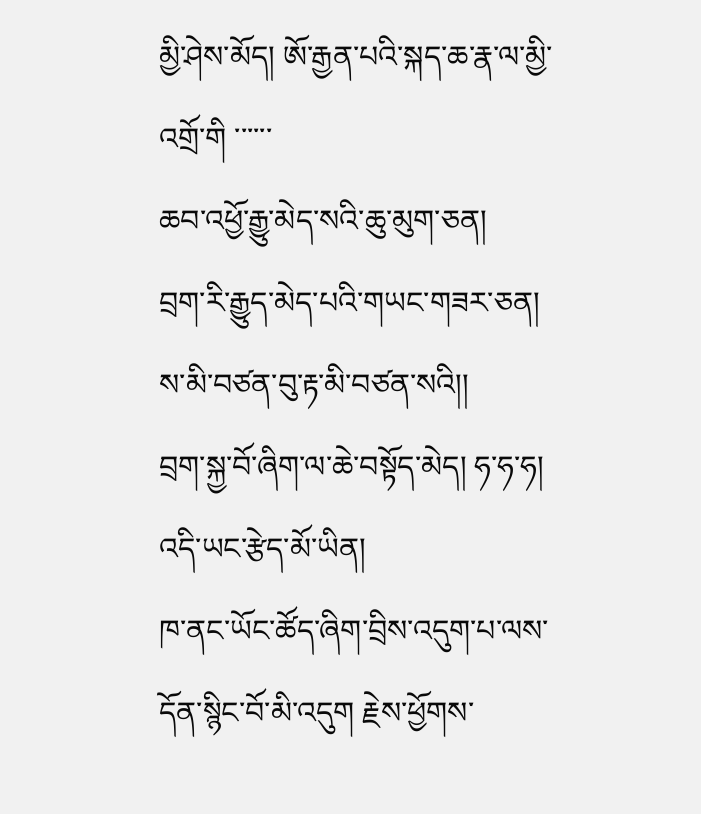མྱི་ཤེས་མོད། ཨོ་རྒྱན་པའི་སྐད་ཆ་རྣ་ལ་མྱི་འགྲོ་གི ་་་་་་
ཆབ་འཕྱོ་རྒྱུ་མེད་སའི་ཆུ་མུག་ཅན།
བྲག་རི་རྒྱུད་མེད་པའི་གཡང་གཟར་ཅན།
ས་མི་བཙན་བུ་རྟ་མི་བཙན་སའི།།
བྲག་སྐྱ་བོ་ཞིག་ལ་ཆེ་བསྟོད་མེད། ཧ་ཧ་ཧ། འདི་ཡང་རྩེད་མོ་ཡིན།
ཁ་ནང་ཡོང་ཚོད་ཞིག་བྲིས་འདུག་པ་ལས་དོན་སྙིང་བོ་མི་འདུག རྗེས་ཕྱོགས་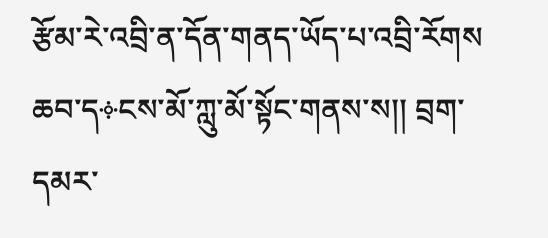རྩོམ་རེ་འབྲི་ན་དོན་གནད་ཡོད་པ་འབྲི་རོགས
ཆབ་ད༓ངས་མོ་ཀླུ་མོ་སྟོང་གནས་ས།། བྲག་དམར་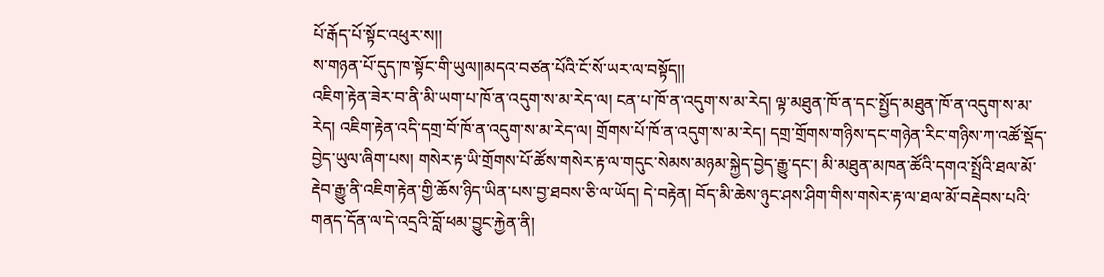པོ་རྒོད་པོ་སྟོང་འཕུར་ས།།
ས་གཉན་པོ་དུད་ཁ་སྟོང་གི་ཡུལ།།མདའ་བཙན་པོའི་ངོ་སོ་ཡར་ལ་བསྟོད།།
འཇིག་རྟེན་ཟེར་བ་ནི་མི་ཡག་པ་ཁོ་ན་འདུག་ས་མ་རེད་ལ། ངན་པ་ཁོ་ན་འདུག་ས་མ་རེད། ལྟ་མཐུན་ཁོ་ན་དང་སྤྱོད་མཐུན་ཁོ་ན་འདུག་ས་མ་རེད། འཇིག་རྟེན་འདི་དགྲ་བོ་ཁོ་ན་འདུག་ས་མ་རེད་ལ། གྲོགས་པོ་ཁོ་ན་འདུག་ས་མ་རེད། དགྲ་གྲོགས་གཉིས་དང་གཉེན་རིང་གཉིས་ཀ་འཚོ་སྡོད་བྱེད་ཡུལ་ཞིག་པས། གསེར་རྟ་ཡི་གྲོགས་པོ་ཚོས་གསེར་རྟ་ལ་གདུང་སེམས་མཉམ་སྐྱེད་བྱེད་རྒྱུ་དང་། མི་མཐུན་མཁན་ཚོའི་དགའ་སྤྲོའི་ཐལ་མོ་རྡེབ་རྒྱུ་ནི་འཇིག་རྟེན་གྱི་ཆོས་ཉིད་ཡིན་པས་བྱ་ཐབས་ཅི་ལ་ཡོད། དེ་བརྟེན། བོད་མི་ཆེས་ཉུང་ཤས་ཤིག་གིས་གསེར་རྟ་ལ་ཐལ་མོ་བརྡེབས་པའི་གནད་དོན་ལ་དེ་འདྲའི་བློ་ཕམ་བྱུང་རྐྱེན་ནི།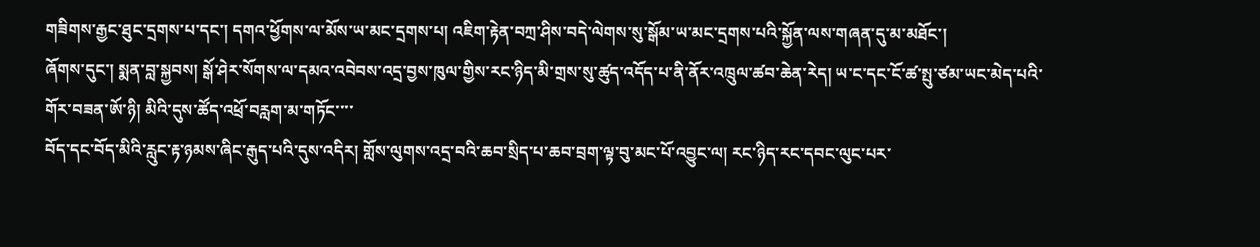གཟིགས་རྒྱང་ཐུང་དྲགས་པ་དང་། དགའ་ཕྱོགས་ལ་མོས་ཡ་མང་དྲགས་པ། འཇིག་རྟེན་བཀྲ་ཤིས་བདེ་ལེགས་སུ་སྒོམ་ཡ་མང་དྲགས་པའི་སྐྱོན་ལས་གཞན་དུ་མ་མཐོང་།
ཞོགས་དུང་། སྨན་བླ་སྐྱབས། སྒོ་ཤེར་སོགས་ལ་དམའ་འབེབས་འདྲ་བྱས་ཁུལ་གྱིས་རང་ཉིད་མི་གྲས་སུ་ཚུད་འདོད་པ་ནི་ནོར་འཁྲུལ་ཚབ་ཆེན་རེད། ཡ་ང་དང་ངོ་ཚ་སྤུ་ཙམ་ཡང་མེད་པའི་གོར་བཟན་ཨོ་ཉི། མིའི་དུས་ཚོད་འཕྲོ་བརླག་མ་གཏོང་་་་
བོད་དང་བོད་མིའི་རླུང་རྟ་ཉམས་ཞིང་རྒུད་པའི་དུས་འདིར། གློས་ལུགས་འདྲ་བའི་ཆབ་སྲིད་པ་ཆབ་བྲག་ལྟ་བུ་མང་པོ་འབྱུང་ལ། རང་ཉིད་རང་དབང་ལུང་པར་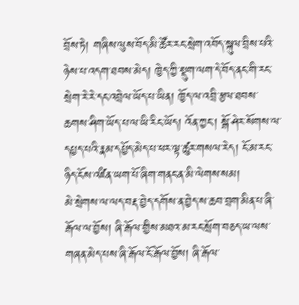བྲོས་ཏེ། གཞིས་ལུས་བོད་མི་ཚོར་རང་སྲེག་འབོད་སྐུལ་བྲིས་པའི་ཉེས་པ་འདག་ཐབས་མེད། ཁྱེད་ཀྱི་སྡུག་ལག་དེ་བོད་ནང་གི་རང་སྲེག་རེ་རེ་དང་འབྲེལ་ཡོད་པ་ཡིན། ཁྱོད་ལ་འབྲི་རྩལ་ཐབས་ཆགས་ཤིག་ཡོད་པ་ལ་ཡི་རིང་ཡོད། འོན་ཀྱང་། སྒོ་ཤེར་སོགས་ལ་དཔྱད་པའི་རྣམ་དཔྱོད་མེད་པ་ཕར་ལྟ་ཚུར་གསལ་རེད། ངོ་མ་རང་ཉིད་ངོས་འཛིན་ཡག་པོ་ཞིག་གནང་ན་མི་ལེགས་སམ།
མེ་སྲེགས་ལ་ལད་བརྡ་བྱེད་དགོས་ན་བྱེད་ས་ཆབ་བྲག་མིན་པ་ཞི་རྒོལ་ལ་བྱོས། ཞི་རྒོལ་གྱིས་མཐའ་མ་རང་སྲོག་བཅད་ཡ་ལས་གཞན་མེད་པས་ཞི་རྒོལ་ངོ་རྒོལ་བྱོས། ཞི་རྒོལ་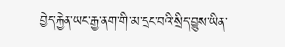བྱེད་རྐྱེན་ཡང་རྒྱ་ནག་གི་མ་དྲང་བའི་སྲིད་བྱུས་ཡིན་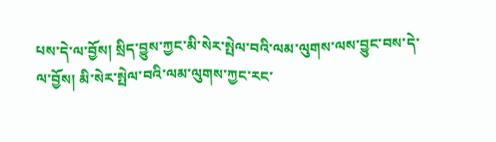པས་དེ་ལ་བྱོས། སྲིད་བྱུས་ཀྱང་མི་སེར་སྤེལ་བའི་ལམ་ལུགས་ལས་བྱུང་བས་དེ་ལ་བྱོས། མི་སེར་སྤེལ་བའི་ལམ་ལུགས་ཀྱང་རང་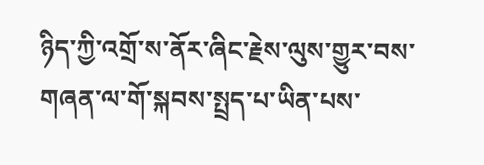ཉིད་ཀྱི་འགྲོ་ས་ནོར་ཞིང་རྗེས་ལུས་གྱུར་བས་གཞན་ལ་གོ་སྐབས་སྤྲད་པ་ཡིན་པས་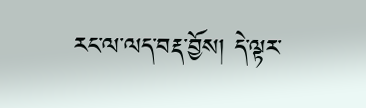རང་ལ་ལད་བརྡ་བྱོས། དེ་ལྟར་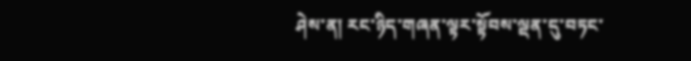ཤེས་ན། རང་ཉིད་གཞན་ལྟར་སྟོབས་ལྡན་དུ་བཏང་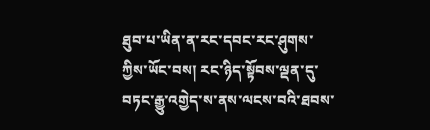ཐུབ་པ་ཡིན་ན་རང་དབང་རང་ཤུགས་ཀྱིས་ཡོང་བས། རང་ཉིད་སྟོབས་ལྡན་དུ་བཏང་རྒྱུ་འགྱེད་ས་ནས་ལངས་བའི་ཐབས་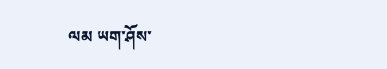ལམ ཡག་ཤོས་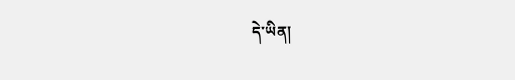དེ་ཡིན།